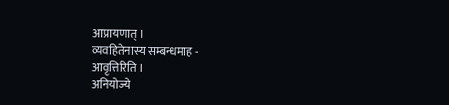आप्रायणात् ।
व्यवहितेनास्य सम्बन्धमाह -
आवृत्तिरिति ।
अनियोज्ये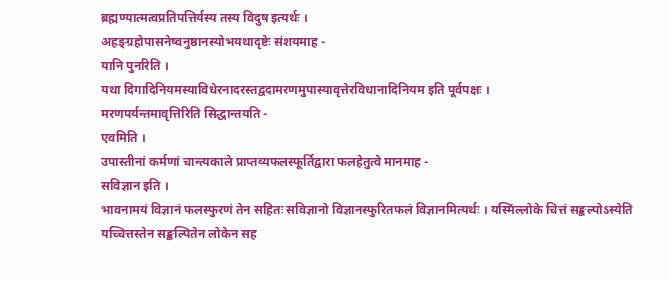ब्रह्मण्यात्मत्वप्रतिपत्तिर्यस्य तस्य विदुष इत्यर्थः ।
अहङ्ग्रहोपासनेष्वनुष्ठानस्योभयथादृष्टेः संशयमाह -
यानि पुनरिति ।
यथा दिगादिनियमस्याविधेरनादरस्तद्वदामरणमुपास्यावृत्तेरविधानादिनियम इति पूर्वपक्षः ।
मरणपर्यन्तमावृत्तिरिति सिद्धान्तयति -
एवमिति ।
उपास्तीनां कर्मणां चान्त्यकाले प्राप्तव्यफलस्फूर्तिद्वारा फलहेतुत्वे मानमाह -
सविज्ञान इति ।
भावनामयं विज्ञानं फलस्फुरणं तेन सहितः सविज्ञानो विज्ञानस्फुरितफलं विज्ञानमित्यर्थः । यस्मिंल्लोके चित्तं सङ्कल्पोऽस्येति यच्चित्तस्तेन सङ्कल्पितेन लोकेन सह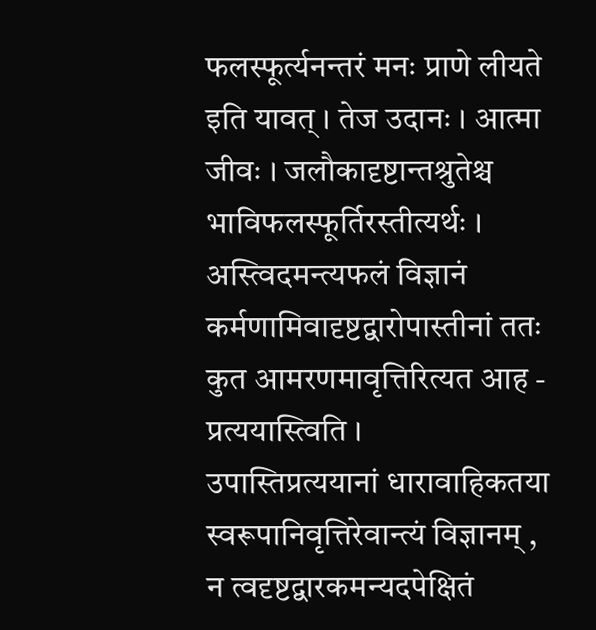फलस्फूर्त्यनन्तरं मनः प्राणे लीयते इति यावत् । तेज उदानः । आत्मा जीवः । जलौकादृष्टान्तश्रुतेश्च भाविफलस्फूर्तिरस्तीत्यर्थः ।
अस्त्विदमन्त्यफलं विज्ञानं कर्मणामिवादृष्टद्वारोपास्तीनां ततः कुत आमरणमावृत्तिरित्यत आह -
प्रत्ययास्त्विति ।
उपास्तिप्रत्ययानां धारावाहिकतया स्वरूपानिवृत्तिरेवान्त्यं विज्ञानम् , न त्वदृष्टद्वारकमन्यदपेक्षितं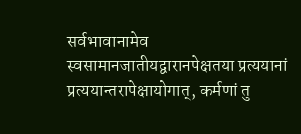सर्वभावानामेव स्वसामानजातीयद्वारानपेक्षतया प्रत्ययानां प्रत्ययान्तरापेक्षायोगात्, कर्मणां तु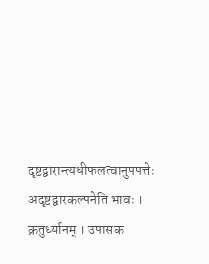दृष्टद्वारान्त्यधीफलत्वानुपपत्तेः अदृष्टद्वारकल्पनेति भावः । क्रतुर्ध्यानम् । उपासक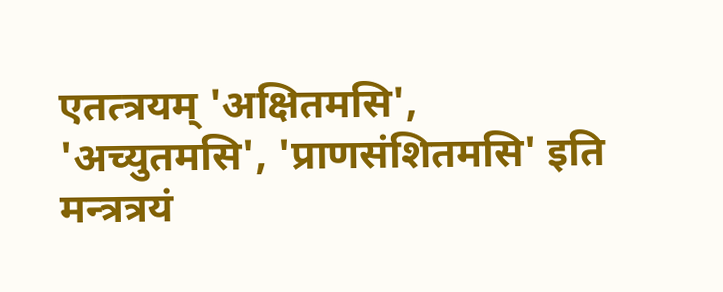एतत्त्रयम् 'अक्षितमसि', 'अच्युतमसि', 'प्राणसंशितमसि' इति मन्त्रत्रयं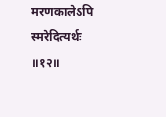मरणकालेऽपि स्मरेदित्यर्थः ॥१२॥